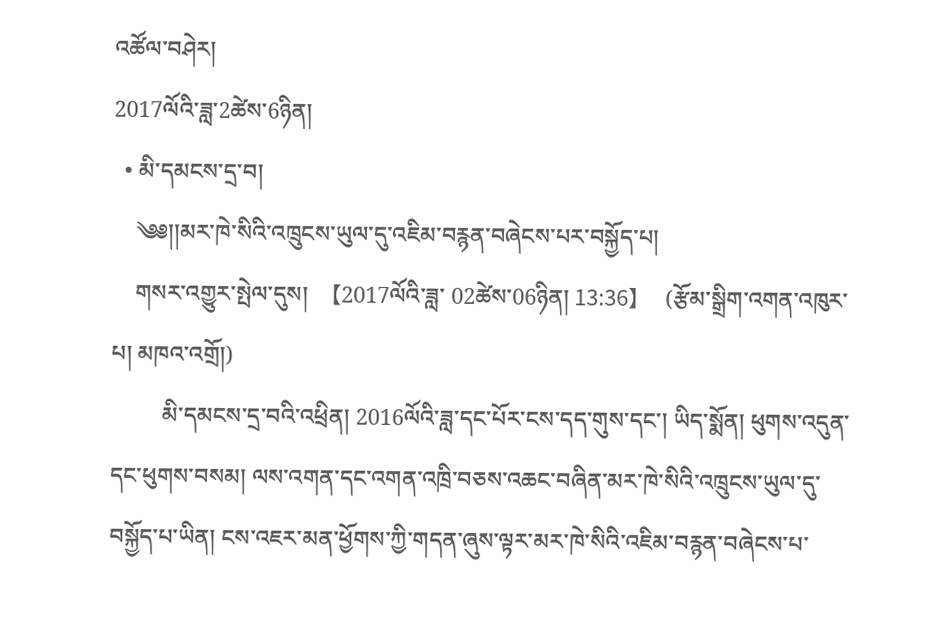འཚོལ་བཤེར།
2017ལོའི་ཟླ་2ཚེས་6ཉིན།
  • མི་དམངས་དྲ་བ།
    ༄༅།།མར་ཁེ་སིའི་འཁྲུངས་ཡུལ་དུ་འཇིམ་བརྙན་བཞེངས་པར་བསྐྱོད་པ།
    གསར་འགྱུར་སྤེལ་དུས།  【2017ལོའི་ཟླ་ 02ཚེས་06ཉིན། 13:36】   (རྩོམ་སྒྲིག་འགན་འཁུར་པ། མཁའ་འགྲོ།)
         མི་དམངས་དྲ་བའི་འཕྲིན། 2016ལོའི་ཟླ་དང་པོར་ངས་དད་གུས་དང་། ཡིད་སྨོན། ཕུགས་འདུན་དང་ཕུགས་བསམ། ལས་འགན་དང་འགན་འཁྲི་བཅས་འཆང་བཞིན་མར་ཁེ་སིའི་འཁྲུངས་ཡུལ་དུ་བསྐྱོད་པ་ཡིན། ངས་འཇར་མན་ཕྱོགས་ཀྱི་གདན་ཞུས་ལྟར་མར་ཁེ་སིའི་འཇིམ་བརྙན་བཞེངས་པ་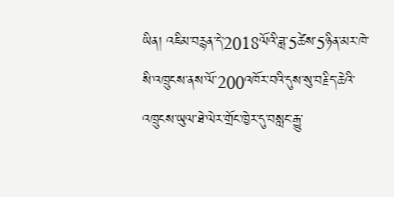ཡིན། འཇིམ་བརྙན་དེ་2018ལོའི་ཟླ་5ཚེས་5ཉིན་མར་ཁེ་སི་འཁྲུངས་ནས་ལོ་200འཁོར་བའི་དུས་སུ་བརྗིད་ཆེའི་འཁྲུངས་ཡུལ་ཐེ་ལེར་གྲོང་ཁྱེར་དུ་བསླང་རྒྱུ་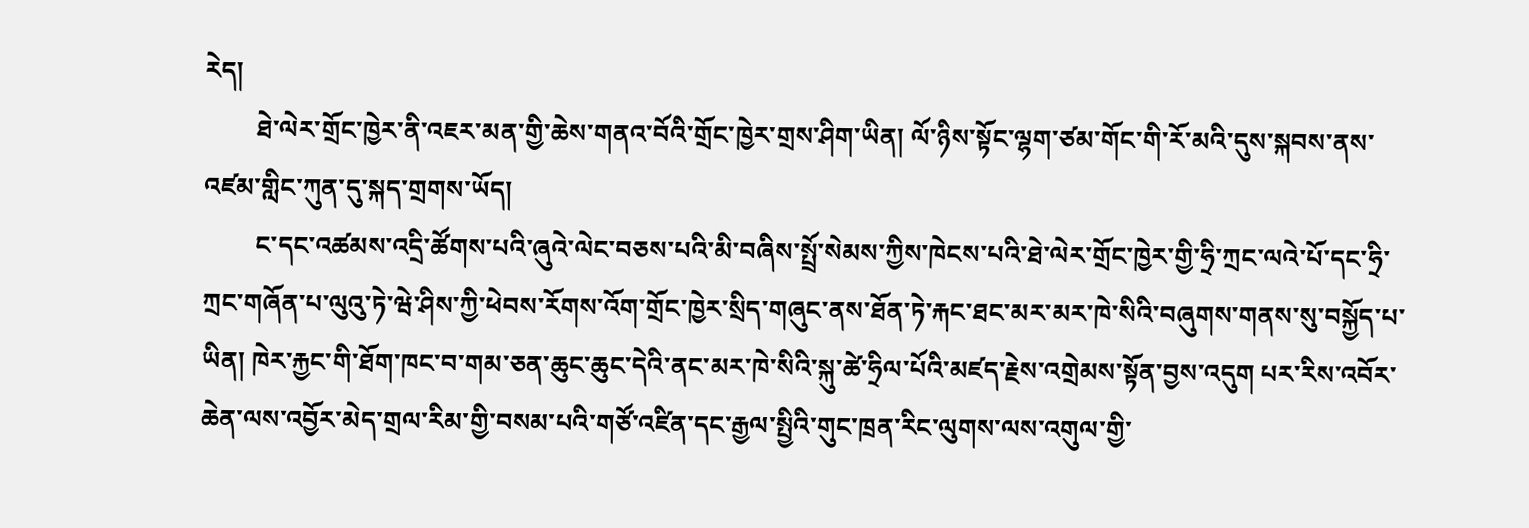རེད།
        ཐེ་ལེར་གྲོང་ཁྱེར་ནི་འཇར་མན་གྱི་ཆེས་གནའ་བོའི་གྲོང་ཁྱེར་གྲས་ཤིག་ཡིན། ལོ་ཉིས་སྟོང་ལྷག་ཙམ་གོང་གི་རོ་མའི་དུས་སྐབས་ནས་འཛམ་གླིང་ཀུན་དུ་སྐད་གྲགས་ཡོད།
        ང་དང་འཚམས་འདྲི་ཚོགས་པའི་ཞུའེ་ལེང་བཅས་པའི་མི་བཞིས་སྤྲོ་སེམས་ཀྱིས་ཁེངས་པའི་ཐེ་ལེར་གྲོང་ཁྱེར་གྱི་ཧྲི་ཀྲང་ལའེ་པོ་དང་ཧྲི་ཀྲང་གཞོན་པ་ལུའུ་ཏེ་ཝེ་ཤིས་ཀྱི་ཕེབས་རོགས་འོག་གྲོང་ཁྱེར་སྲིད་གཞུང་ནས་ཐོན་ཏེ་རྐང་ཐང་མར་མར་ཁེ་སིའི་བཞུགས་གནས་སུ་བསྐྱོད་པ་ཡིན། ཁེར་རྐྱང་གི་ཐོག་ཁང་བ་གམ་ཅན་ཆུང་ཆུང་དེའི་ནང་མར་ཁེ་སིའི་སྐུ་ཚེ་ཧྲིལ་པོའི་མཛད་རྗེས་འགྲེམས་སྟོན་བྱས་འདུག པར་རིས་འབོར་ཆེན་ལས་འབྱོར་མེད་གྲལ་རིམ་གྱི་བསམ་པའི་གཙོ་འཛིན་དང་རྒྱལ་སྤྱིའི་གུང་ཁྲན་རིང་ལུགས་ལས་འགུལ་གྱི་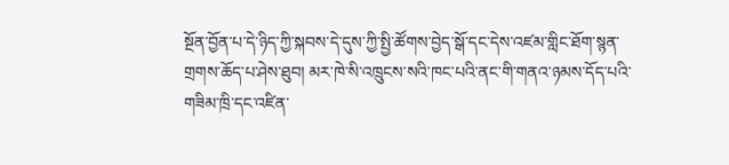སྔོན་བྱོན་པ་དེ་ཉིད་ཀྱི་སྐབས་དེ་དུས་ཀྱི་སྤྱི་ཚོགས་བྱེད་སྒོ་དང་དེས་འཛམ་གླིང་ཐོག་སྙན་གྲགས་ཆོད་པ་ཤེས་ཐུབ། མར་ཁེ་སི་འཁྲུངས་སའི་ཁང་པའི་ནང་གི་གནའ་ཉམས་དོད་པའི་གཟིམ་ཁྲི་དང་འཛིན་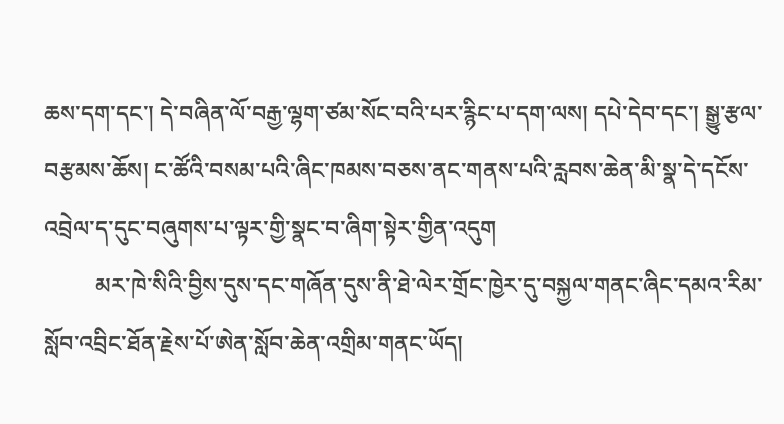ཆས་དག་དང་། དེ་བཞིན་ལོ་བརྒྱ་ལྷག་ཙམ་སོང་བའི་པར་རྙིང་པ་དག་ལས། དཔེ་དེབ་དང་། སྒྱུ་རྩལ་བརྩམས་ཆོས། ང་ཚོའི་བསམ་པའི་ཞིང་ཁམས་བཅས་ནང་གནས་པའི་རླབས་ཆེན་མི་སྣ་དེ་དངོས་འབྲེལ་ད་དུང་བཞུགས་པ་ལྟར་གྱི་སྣང་བ་ཞིག་སྟེར་གྱིན་འདུག
         མར་ཁེ་སིའི་བྱིས་དུས་དང་གཞོན་དུས་ནི་ཐེ་ལེར་གྲོང་ཁྱེར་དུ་བསྐྱལ་གནང་ཞིང་དམའ་རིམ་སློབ་འབྲིང་ཐོན་རྗེས་པོ་ཨེན་སློབ་ཆེན་འགྲིམ་གནང་ཡོད།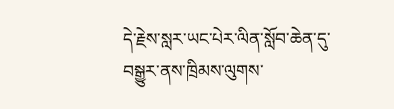དེ་རྗེས་སླར་ཡང་པེར་ལིན་སློབ་ཆེན་དུ་བསྒྱུར་ནས་ཁྲིམས་ལུགས་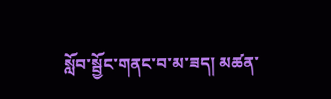སློབ་སྦྱོང་གནང་བ་མ་ཟད། མཚན་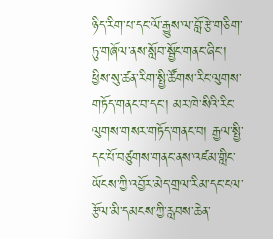ཉིད་རིག་པ་དང་ལོ་རྒྱུས་ལ་བློ་རྩེ་གཅིག་ཏུ་གཞོལ་ནས་སློབ་སྦྱོང་གནང་ཞིང་། ཕྱིས་སུ་ཚན་རིག་སྤྱི་ཚོགས་རིང་ལུགས་གཏོད་གནང་བ་དང་། མར་ཁེ་སིའི་རིང་ལུགས་གསར་གཏོད་གནང་བ། རྒྱལ་སྤྱི་དང་པོ་བཙུགས་གནང་ནས་འཛམ་གླིང་ཡོངས་ཀྱི་འབྱོར་མེད་གྲལ་རིམ་དང་ངལ་རྩོལ་མི་དམངས་ཀྱི་རླབས་ཆེན་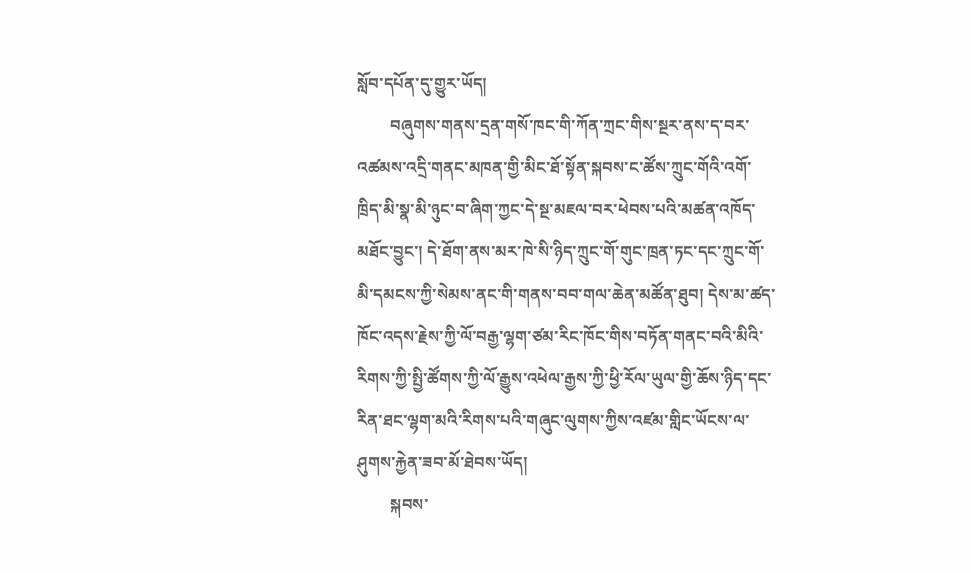སློབ་དཔོན་དུ་གྱུར་ཡོད།
        བཞུགས་གནས་དྲན་གསོ་ཁང་གི་ཀོན་ཀྲང་གིས་སྔར་ནས་ད་བར་འཚམས་འདྲི་གནང་མཁན་གྱི་མིང་ཐོ་སྟོན་སྐབས་ང་ཚོས་ཀྲུང་གོའི་འགོ་ཁྲིད་མི་སྣ་མི་ཉུང་བ་ཞིག་ཀྱང་དེ་སྔ་མཇལ་བར་ཕེབས་པའི་མཚན་འཁོད་མཐོང་བྱུང་། དེ་ཐོག་ནས་མར་ཁེ་སི་ཉིད་ཀྲུང་གོ་གུང་ཁྲན་ཏང་དང་ཀྲུང་གོ་མི་དམངས་ཀྱི་སེམས་ནང་གི་གནས་བབ་གལ་ཆེན་མཚོན་ཐུབ། དེས་མ་ཚད་ཁོང་འདས་རྗེས་ཀྱི་ལོ་བརྒྱ་ལྷག་ཙམ་རིང་ཁོང་གིས་བཏོན་གནང་བའི་མིའི་རིགས་ཀྱི་སྤྱི་ཚོགས་ཀྱི་ལོ་རྒྱུས་འཕེལ་རྒྱས་ཀྱི་ཕྱི་རོལ་ཡུལ་གྱི་ཆོས་ཉིད་དང་རིན་ཐང་ལྷག་མའི་རིགས་པའི་གཞུང་ལུགས་ཀྱིས་འཛམ་གླིང་ཡོངས་ལ་ཤུགས་རྐྱེན་ཟབ་མོ་ཐེབས་ཡོད།
        སྐབས་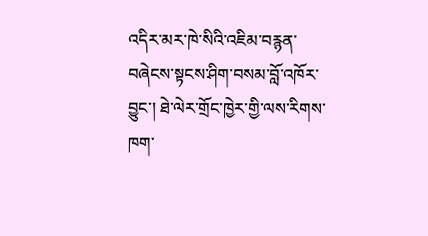འདིར་མར་ཁེ་སིའི་འཇིམ་བརྙན་བཞེངས་སྟངས་ཤིག་བསམ་བློ་འཁོར་བྱུང་། ཐེ་ལེར་གྲོང་ཁྱེར་གྱི་ལས་རིགས་ཁག་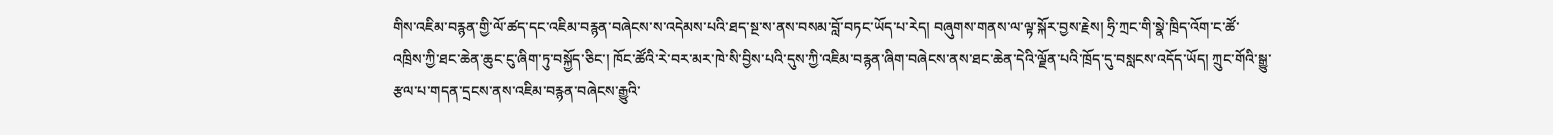གིས་འཇིམ་བརྙན་གྱི་ལོ་ཚད་དང་འཇིམ་བརྙན་བཞེངས་ས་འདེམས་པའི་ཐད་སྔ་ས་ནས་བསམ་བློ་བཏང་ཡོད་པ་རེད། བཞུགས་གནས་ལ་ལྟ་སྐོར་བྱས་རྗེས། ཧྲི་ཀྲང་གི་སྣེ་ཁྲིད་འོག་ང་ཚོ་འཁྲིས་ཀྱི་ཐང་ཆེན་ཆུང་ངུ་ཞིག་ཏུ་བསྐྱོད་ཅིང་། ཁོང་ཚོའི་རེ་བར་མར་ཁེ་སི་བྱིས་པའི་དུས་ཀྱི་འཇིམ་བརྙན་ཞིག་བཞེངས་ནས་ཐང་ཆེན་དེའི་ལྗོན་པའི་ཁྲོད་དུ་བསླངས་འདོད་ཡོད། ཀྲུང་གོའི་སྒྱུ་རྩལ་པ་གདན་དྲངས་ནས་འཇིམ་བརྙན་བཞེངས་རྒྱུའི་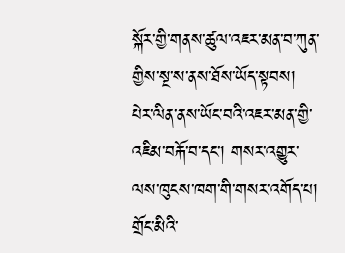སྐོར་གྱི་གནས་ཚུལ་འཇར་མན་བ་ཀུན་གྱིས་སྔ་ས་ནས་ཐོས་ཡོད་སྟབས། པེར་ལིན་ནས་ཡོང་བའི་འཇར་མན་གྱི་འཇིམ་བརྐོ་བ་དང་། གསར་འགྱུར་ལས་ཁུངས་ཁག་གི་གསར་འགོད་པ། གྲོང་མིའི་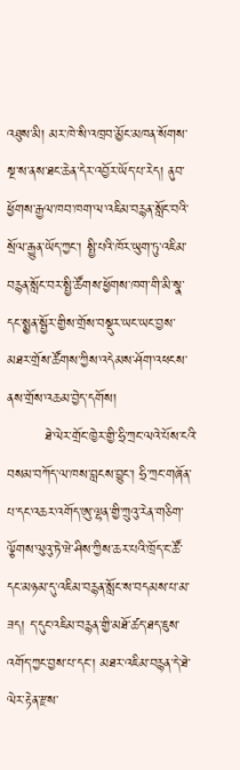འཐུས་མི། མར་ཁེ་སི་འཁྲབ་མྱོང་མཁན་སོགས་སྔ་ས་ནས་ཐང་ཆེན་དེར་འབྱོར་ཡོད་པ་རེད། ནུབ་ཕྱོགས་རྒྱལ་ཁབ་ཁག་ལ་འཇིམ་བརྙན་སློང་བའི་སྲོལ་རྒྱུན་ཡོད་ཀྱང་། སྤྱི་པའི་ཁོར་ཡུག་ཏུ་འཇིམ་བརྙན་སློང་བར་སྤྱི་ཚོགས་ཕྱོགས་ཁག་གི་མི་སྣ་དང་སྨྱན་སྦྱོར་གྱིས་གྲོས་བསྡུར་ཡང་ཡང་བྱས་མཐར་གྲོས་ཚོགས་ཀྱིས་འདེམས་ཤོག་འཕངས་ནས་གྲོས་འཆམ་བྱེད་དགོས།
        ཐེ་ལེར་གྲོང་ཁྱེར་གྱི་ཧྲི་ཀྲང་ལའེ་པོས་ངའི་བསམ་བཀོད་ལ་ཁས་བླངས་བྱུང་། ཧྲི་ཀྲང་གཞོན་པ་དང་འཆར་འགོད་ཨུ་ལྷན་གྱི་ཀྲུའུ་རེན་གཅིག་ལྕོགས་ལུའུ་ཏེ་ཝེ་ཤིས་ཀྱིས་ཆར་པའི་ཁྲོད་ང་ཚོ་དང་མཉམ་དུ་འཇིམ་བརྙན་སློང་ས་བདམས་པ་མ་ཟད། ད་དུང་འཇིམ་བརྙན་གྱི་མཐོ་ཚད་ཐད་ཇུས་འགོད་ཀྱང་བྱས་པ་དང་། མཐར་འཇིམ་བརྙན་དེ་ཐེ་ལེར་རྟེན་རྫས་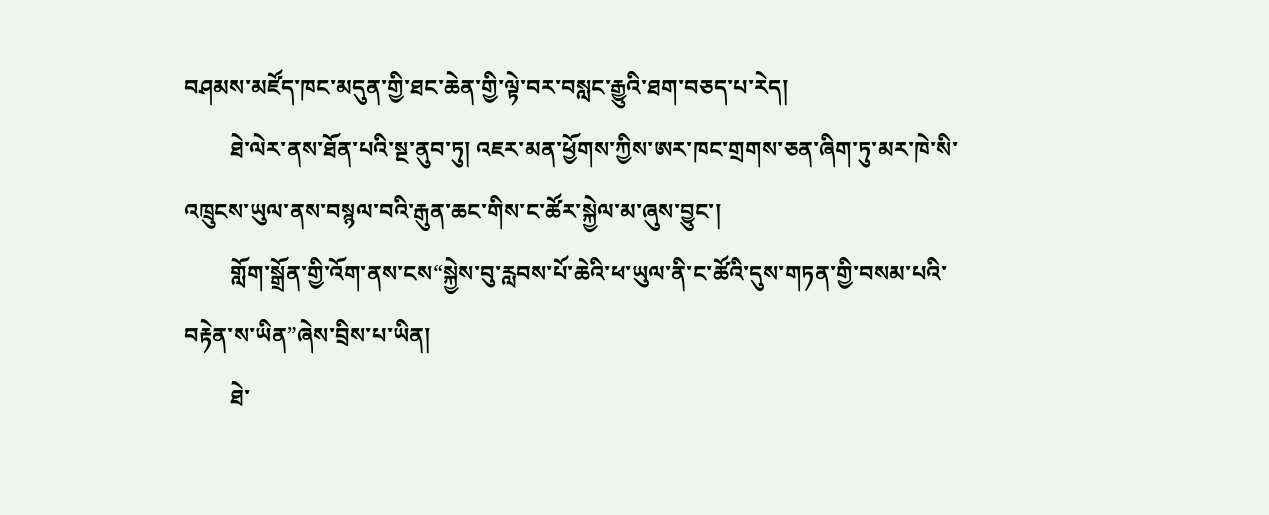བཤམས་མཛོད་ཁང་མདུན་གྱི་ཐང་ཆེན་གྱི་ལྟེ་བར་བསླང་རྒྱུའི་ཐག་བཅད་པ་རེད།
        ཐེ་ལེར་ནས་ཐོན་པའི་སྔ་ནུབ་ཏུ། འཇར་མན་ཕྱོགས་ཀྱིས་ཨར་ཁང་གྲགས་ཅན་ཞིག་ཏུ་མར་ཁེ་སི་འཁྲུངས་ཡུལ་ནས་བསྙལ་བའི་རྒུན་ཆང་གིས་ང་ཚོར་སྐྱེལ་མ་ཞུས་བྱུང་།
        གློག་སྒྲོན་གྱི་འོག་ནས་ངས“སྐྱེས་བུ་རླབས་པོ་ཆེའི་ཕ་ཡུལ་ནི་ང་ཚོའི་དུས་གཏན་གྱི་བསམ་པའི་བརྟེན་ས་ཡིན”ཞེས་བྲིས་པ་ཡིན།
        ཐེ་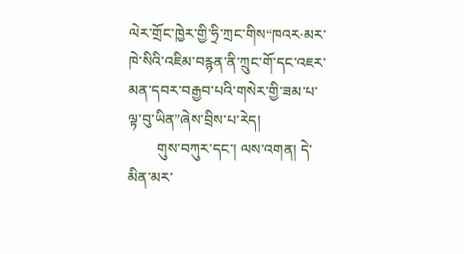ལེར་གྲོང་ཁྱེར་གྱི་ཧྲི་ཀྲང་གིས“ཁའར·མར་ཁེ་སིའི་འཇིམ་བརྙན་ནི་ཀྲུང་གོ་དང་འཇར་མན་དབར་བརྒྱབ་པའི་གསེར་གྱི་ཟམ་པ་ལྟ་བུ་ཡིན”ཞེས་བྲིས་པ་རེད།
        གུས་བཀུར་དང་། ལས་འགན། དེ་མིན་མར་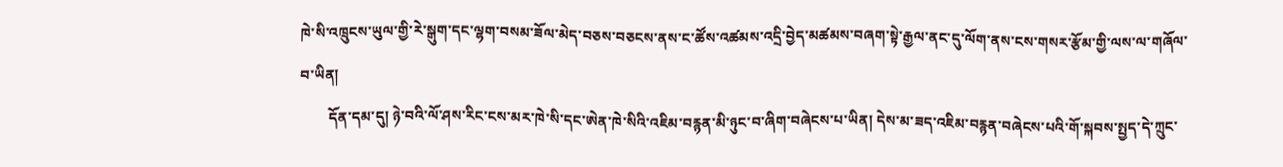ཁེ་སི་འཁྲུངས་ཡུལ་གྱི་རེ་སྒུག་དང་ལྷག་བསམ་ཟོལ་མེད་བཅས་བཅངས་ནས་ང་ཚོས་འཚམས་འདྲི་བྱེད་མཚམས་བཞག་སྟེ་རྒྱལ་ནང་དུ་ལོག་ནས་ངས་གསར་རྩོམ་གྱི་ལས་ལ་གཞོལ་བ་ཡིན།
        དོན་དམ་དུ། ཉེ་བའི་ལོ་ཤས་རིང་ངས་མར་ཁེ་སི་དང་ཨེན་ཁེ་སིའི་འཇིམ་བརྙན་མི་ཉུང་བ་ཞིག་བཞེངས་པ་ཡིན། དེས་མ་ཟད་འཇིམ་བརྙན་བཞེངས་པའི་གོ་སྐབས་སྤྱད་དེ་ཀྲུང་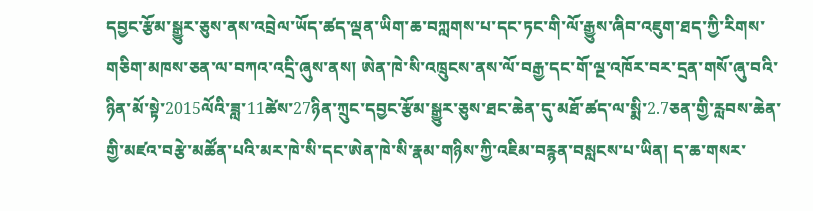དབྱང་རྩོམ་སྒྱུར་ཅུས་ནས་འབྲེལ་ཡོད་ཚད་ལྡན་ཡིག་ཆ་བཀླགས་པ་དང་ཏང་གི་ལོ་རྒྱུས་ཞིབ་འཇུག་ཐད་ཀྱི་རིགས་གཅིག་མཁས་ཅན་ལ་བཀའ་འདྲི་ཞུས་ནས། ཨེན་ཁེ་སི་འཁྲུངས་ནས་ལོ་བརྒྱ་དང་གོ་ལྔ་འཁོར་བར་དྲན་གསོ་ཞུ་བའི་ཉིན་མོ་སྟེ་2015ལོའི་ཟླ་11ཚེས་27ཉིན་ཀྲུང་དབྱང་རྩོམ་སྒྱུར་ཅུས་ཐང་ཆེན་དུ་མཐོ་ཚད་ལ་སྨི་2.7ཅན་གྱི་རླབས་ཆེན་གྱི་མཛའ་བརྩེ་མཚོན་པའི་མར་ཁེ་སི་དང་ཨེན་ཁེ་སི་རྣམ་གཉིས་ཀྱི་འཇིམ་བརྙན་བསླངས་པ་ཡིན། ད་ཆ་གསར་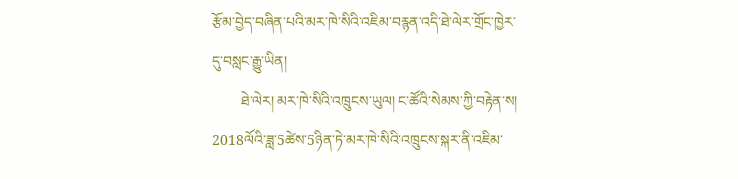རྩོམ་བྱེད་བཞིན་པའི་མར་ཁེ་སིའི་འཇིམ་བརྙན་འདི་ཐེ་ལེར་གྲོང་ཁྱེར་དུ་བསླང་རྒྱུ་ཡིན།
        ཐེ་ལེར། མར་ཁེ་སིའི་འཁྲུངས་ཡུལ། ང་ཚོའི་སེམས་ཀྱི་བརྟེན་ས། 2018ལོའི་ཟླ་5ཚེས་5ཉིན་ཏེ་མར་ཁེ་སིའི་འཁྲུངས་སྐར་ནི་འཇིམ་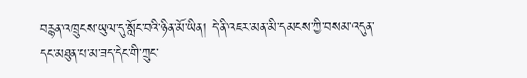བརྙན་འཁྲུངས་ཡུལ་དུ་སློང་བའི་ཉིན་མོ་ཡིན། དེ་ནི་འཇར་མན་མི་དམངས་ཀྱི་བསམ་འདུན་དང་མཐུན་པ་མ་ཟད་དེང་གི་ཀྲུང་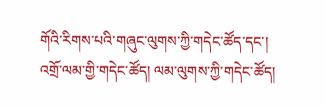གོའི་རིགས་པའི་གཞུང་ལུགས་ཀྱི་གདེང་ཚོད་དང་། འགྲོ་ལམ་གྱི་གདེང་ཚོད། ལམ་ལུགས་ཀྱི་གདེང་ཚོད།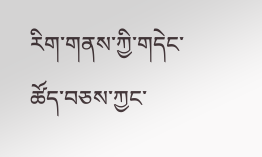རིག་གནས་ཀྱི་གདེང་ཚོད་བཅས་ཀྱང་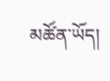མཚོན་ཡོད།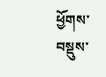ཕྱོགས་བསྡུས་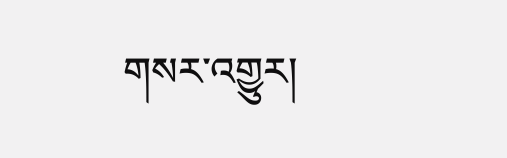གསར་འགྱུར།